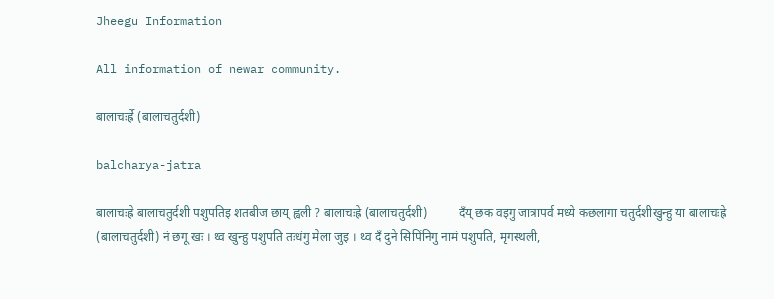Jheegu Information

All information of newar community.

बालाचःर्ह्रे (बालाचतुर्दशी)

balcharya-jatra

बालाचःह्रे बालाचतुर्दशी पशुपतिइ शतबीज छाय् ह्वली ? बालाचःह्रे (बालाचतुर्दशी)          दँय् छक वइगु जात्रापर्व मध्ये कछलागा चतुर्दशीखुन्हु या बालाचःह्रे (बालाचतुर्दशी) नं छगू खः । थ्व खुन्हु पशुपति तःधंगु मेला जुइ । थ्व दँ दुने सिपिंनिगु नामं पशुपति, मृगस्थली,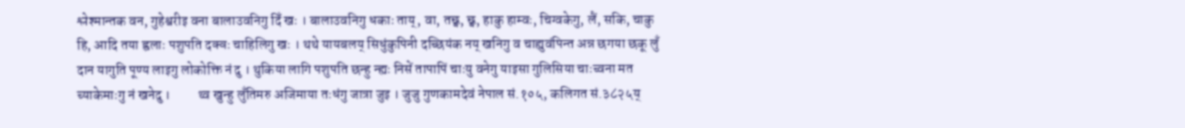श्लेश्मान्तक वन, गुहेश्वरीइ वना बालाउवनिगु दिँ खः । बालाउवनिगु धकाः ताय्, वा, तछ्व, छ्व, हाकु हाम्वः, चिग्वकेगु, लैं, सकि, चाकु हि, आदि तया ह्वलाः पशुपति दक्वः चाहिलिगु खः । थथे यायबलय् सिधुंकुपिनी दच्छियंक नय् खनिगु व चाह्युवंपिन्त अन्न छगया छकू लुँ दान यागुति पूण्य लाइगु लोकोक्ति नं दु । थुकिया लागि पशुपति छन्हु न्ह्यः निसें तापापिं चाःयु वनेगु याइसा गुलिसिया चाःच्वना मत च्याकेमाःगु नं खनेदु ।          थ्व खुन्हु लुँतिमरु अजिमाया तःधंगु जात्रा जुइ । जुजु गुणकामदेवं नेपाल सं.१०५, कलिगत सं.३८२५य्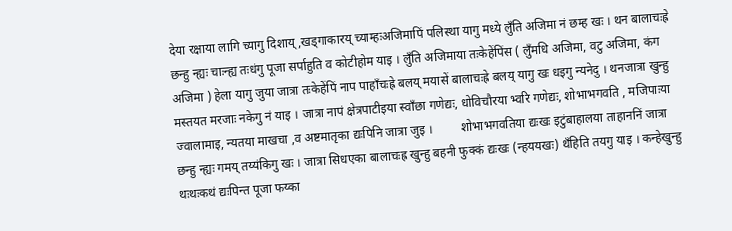देया रक्षाया लागि च्यागु दिशाय् ,खड्गाकारय् च्याम्हःअजिमापिं पलिस्था यागु मध्ये लुँति अजिमा नं छम्ह खः । थन बालाचःह्रे छन्हु न्ह्यः चाःन्ह्य तःधंगु पूजा सर्पाहुति व कोटीहोम याइ । लुँति अजिमाया तःकेहेंपिंस ( लुँमधि अजिमा, वटु अजिमा, कंग अजिमा ) हेला यागु जुया जात्रा तःकेहेंपिं नाप पाहाँचःह्रे बलय् मयासें बालाचःह्रे बलय् यागु खः धइगु न्यनेदु । थनजात्रा खुन्हु मस्तयत मरजाः नकेगु नं याइ । जात्रा नापं क्षेत्रपाटीइया स्वाँछा गणेद्यः, धोविचौरया भ्वरि गणेद्यः, शोभाभगवति , मजिपाःया ज्वालामाइ, न्यतया माखचा ,व अष्टमातृका द्यःपिनि जात्रा जुइ ।         शोभाभगवतिया द्यःखः इटुंबाहालया ताहाननिं जात्रा छन्हु न्ह्यः गमय् तय्यंकिगु खः । जात्रा सिधएका बालाचःह्र खुन्हु बहनी फुक्कं द्यःखः (न्हययखः) थँहिति तयगु याइ । कन्हेखुन्हु थःथःकथं द्यःपिन्त पूजा फय्का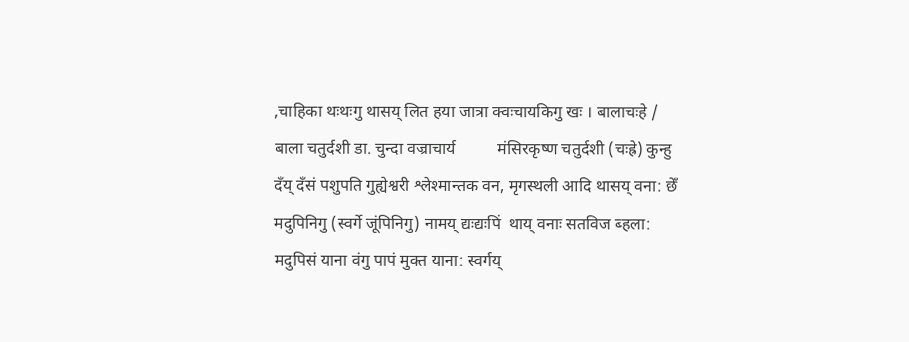,चाहिका थःथःगु थासय् लित हया जात्रा क्वःचायकिगु खः । बालाचःहे / बाला चतुर्दशी डा. चुन्दा वज्राचार्य          मंसिरकृष्ण चतुर्दशी (चःह्रे) कुन्हु दँय्‌ दँसं पशुपति गुह्येश्वरी श्लेश्मान्तक वन, मृगस्थली आदि थासय्‌ वना: छेँ मदुपिनिगु (स्वर्गे जूंपिनिगु) नामय्‌ द्यःद्यःपिं  थाय् वनाः सतविज ब्हला: मदुपिसं याना वंगु पापं मुक्त याना: स्वर्गय्‌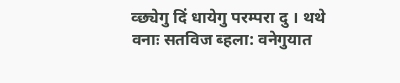व्छ्येगु दिं धायेगु परम्परा दु । थथे वनाः सतविज ब्हला: वनेगुयात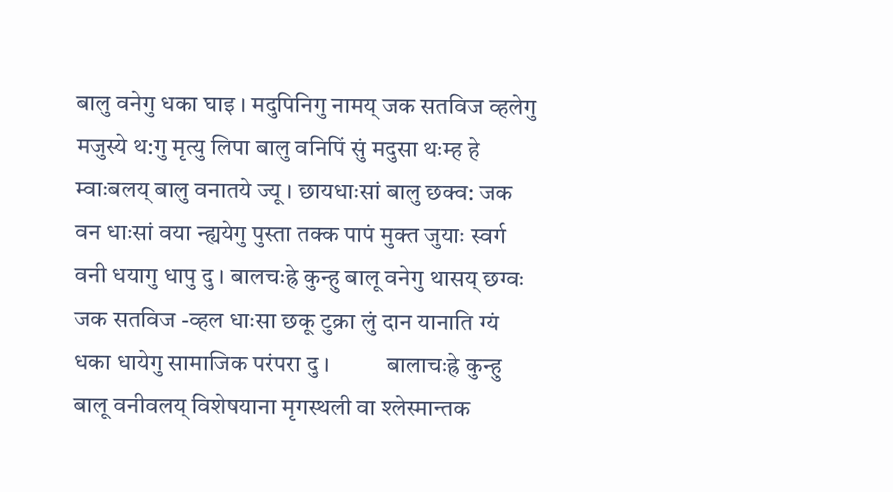बालु वनेगु धका घाइ । मदुपिनिगु नामय्‌ जक सतविज व्हलेगु मजुस्ये थ:गु मृत्यु लिपा बालु वनिपिं सुं मदुसा थःम्ह हे म्वाःबलय्‌ बालु वनातये ज्यू । छायधाःसां बालु छक्व: जक वन धाःसां वया न्ह्ययेगु पुस्ता तक्क पापं मुक्त जुयाः स्वर्ग वनी धयागु धापु दु । बालचःह्रे कुन्हु बालू वनेगु थासय्‌ छग्वः जक सतविज -व्हल धाःसा छकू टुक्रा लुं दान यानाति ग्यं धका धायेगु सामाजिक परंपरा दु ।          बालाचःह्रे कुन्हु बालू वनीवलय्‌ विशेषयाना मृगस्थली वा श्लेस्मान्तक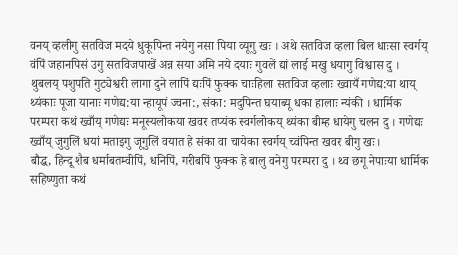वनय्‌ व्हलीगु सतविज मदये धुकूपिन्त नयेगु नसा पिया व्यूगु खः । अथे सतविज व्हला बिल धाःसा स्वर्गय्‌ वंपिं जहानपिसं उगु सतविजपाखें अन्न सया अमि नये दयाः गुवलें द्यां लाई मखु धयागु विश्वास दु ।          थुबलय्‌ पशुपति गुट्येश्वरी लागा दुने लापिं द्यःपिं फुक्क चाःहिला सतविज व्हलाः ख्वायँ गणेद्य:या थाय्‌ थ्यंकाः पूजा यानाः गणेद्य:या न्हायूपं ज्वना:, संका: मदुपिन्त घयाब्यू धका हालाः न्यंकी । धार्मिक परम्परा कथं ख्वाँय्‌ गणेद्यः मनूस्यलोकया खवर तप्यंक स्वर्गलोकय् थ्यंका बीम्ह धायेगु चलन दु । गणेद्यः ख्वाँय्‌ जुगुलिं धयां मताइगु जूगुलिं वयात हे संका वा चायेका स्वर्गय्‌ च्वंपिन्त खवर बीगु खः।          बौद्ध, हिन्दू शैब धर्माबतम्वीपिं, धनिपिं, गरीबपिं फुक्क हे बालु वनेगु परम्परा दु । थ्व छगू नेपाःया धार्मिक सहिष्णुता कथं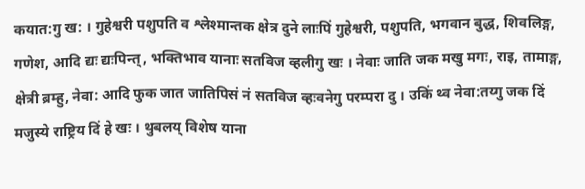कयात:गु ख: । गुहेश्वरी पशुपति व श्लेश्मान्तक क्षेत्र दुने लाःपिं गुहेश्वरी, पशुपति, भगवान बुद्ध, शिवलिङ्ग, गणेश, आदि द्यः द्यःपिन्त्, भक्तिभाव यानाः सतविज व्हलीगु खः । नेवाः जाति जक मखु मगः, राइ, तामाङ्ग, क्षेत्री ब्रम्हु, नेवा: आदि फुक जात जातिपिसं नं सतविज व्हःवनेगु परम्परा दु । उकिं थ्व नेवा:तय्गु जक दिं मजुस्ये राष्ट्रिय दिं हे खः । थुबलय्‌ विशेष याना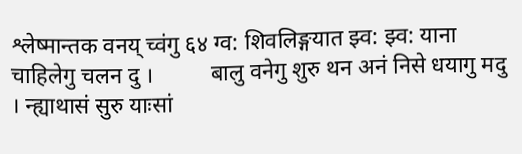श्लेष्मान्तक वनय्‌ च्वंगु ६४ ग्व: शिवलिङ्गयात झ्व: झ्व: याना चाहिलेगु चलन दु ।          बालु वनेगु शुरु थन अनं निसे धयागु मदु । न्ह्याथासं सुरु याःसां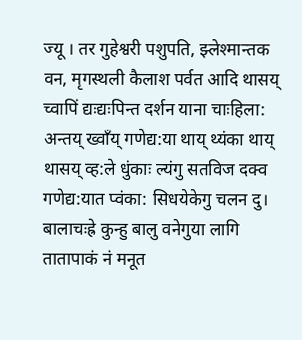ज्यू । तर गुहेश्वरी पशुपति, झ्लेश्मान्तक वन, मृगस्थली कैलाश पर्वत आदि थासय्‌ च्वापिं द्यःद्यःपिन्त दर्शन याना चाःहिला: अन्तय्‌ ख्वाँय्‌ गणेद्य:या थाय् थ्यंका थाय्‌ थासय्‌ व्ह:ले धुंकाः ल्यंगु सतविज दक्व गणेद्य:यात प्वंका: सिधयेकेगु चलन दु।          बालाचःह्रे कुन्हु बालु वनेगुया लागि तातापाकं नं मनूत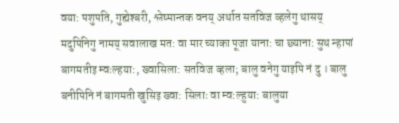वया: पशुपति, गुह्येश्बरी, श्लेष्मान्तक वनय्‌ अर्थात सतविज व्हलेगु थासय्‌ मदुपिनिगु नामय्‌ सवालाख मत: वा मार च्याका पूजा याना: चा छ्याना: सुथ न्हापां बागमतीइ म्वःल्हया:, ख्वासिला: सतविज व्हला; बालु वनेगु याइपि नं दु । बालु बनीपिनि नं बागमती खुसिइ ख्वा: सिलाः वा म्व:ल्हुया: बालुया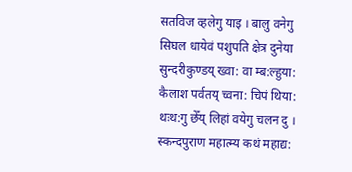सतविज व्हलेगु याइ । बालु वनेगु सिघल धायेवं पशुपति क्षेत्र दुनेया सुन्दरीकुण्डय्‌ ख्वा: वा म्ब:ल्हुया: कैलाश पर्वतय्‌ च्वना: चिपं थिया: थःथ:गु छेँय्‌ लिहां वयेगु चलन दु ।          स्कन्दपुराण महात्म्य कथं महाद्य: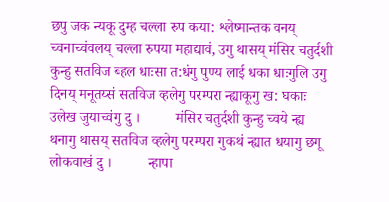छपु जक न्यकू दुम्ह चल्ला रुप कया: श्लेष्मान्तक वनय्‌ च्वनाच्वंवलय्‌ चल्ला रुपया महाद्यावं, उगु थासय्‌ मंसिर चतुर्दशी कुन्हु सतविज ब्हल धाःसा त:धंगु पुण्य लाई धका धाःगुलि उगु दिनय्‌ मनूतय्सं सतविज व्हलेगु परम्परा न्ह्याकूगु ख: घकाः उलेख जुयाच्वंगु दु ।          मंसिर चतुर्दशी कुन्हु च्वये न्ह्य थनागु थासय्‌ सतविज व्हलेगु परम्परा गुकथं न्ह्यात धयागु छगू लोकवाखं दु ।          न्हापा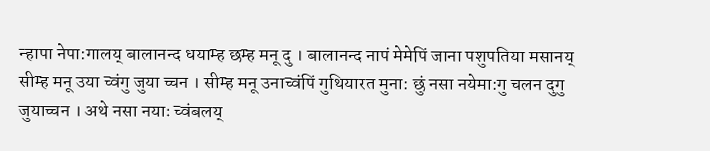न्हापा नेपा:गालय्‌ बालानन्द धयाम्ह छम्ह मनू दु । बालानन्द नापं मेमेपिं जाना पशुपतिया मसानय्‌ सीम्ह मनू उया च्वंगु जुया च्चन । सीम्ह मनू उनाच्वंपिं गुथियारत मुना: छुं नसा नयेमा:गु चलन दुगु जुयाच्चन । अथे नसा नयाः च्वंबलय्‌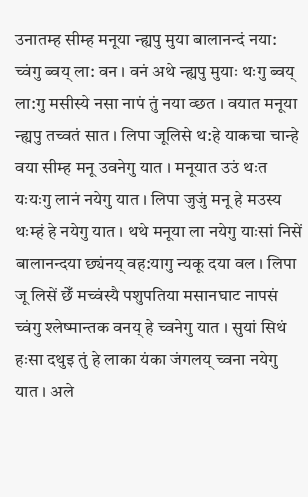उनातम्ह सीम्ह मनूया न्ह्यपु मुया बालानन्दं नया: च्वंगु ब्वय्‌ ला: वन । वनं अथे न्ह्यपु मुयाः थःगु ब्वय्‌ ला:गु मसीस्ये नसा नापं तुं नया व्छत । वयात मनूया न्ह्यपु तच्वतं सात । लिपा जूलिसे थ:हे याकचा चान्हे वया सीम्ह मनू उवनेगु यात । मनूयात उउं थःत यःयःगु लानं नयेगु यात । लिपा जुजुं मनू हे मउस्य थःम्हं हे नयेगु यात । थथे मनूया ला नयेगु याःसां निसें बालानन्दया छ्यंनय्‌ वह:यागु न्यकू दया वल । लिपा जू लिसें छेँ मच्वंस्यै पशुपतिया मसानघाट नापसं च्वंगु श्लेष्मान्तक वनय्‌ हे च्वनेगु यात । सुयां सिथं हःसा दथुइ तुं हे लाका यंका जंगलय्‌ च्वना नयेगु यात । अले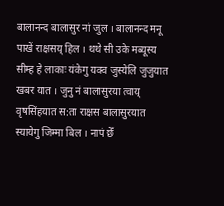बालानन्द बालासुर नां जुल । बालानन्द मनू पाखें राक्षसय्‌ हिल । थथे सी उके मब्यूस्य सीम्ह हे लाकाः यंकेगु यक्व जुस्येलि जुजुयात खबर यात । जुनु नं बालासुरया त्वाय्‌ वृषसिंहयात स:ता राक्षस बालासुरयात स्यायेगु जिम्मा बिल । नापं छेँ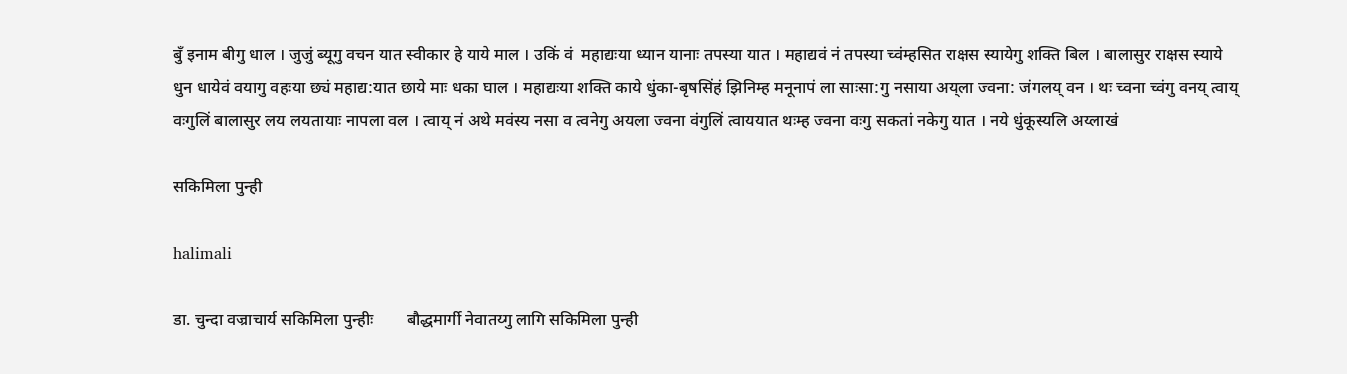बुँ इनाम बीगु धाल । जुजुं ब्यूगु वचन यात स्वीकार हे याये माल । उकिं वं  महाद्यःया ध्यान यानाः तपस्या यात । महाद्यवं नं तपस्या च्वंम्हसित राक्षस स्यायेगु शक्ति बिल । बालासुर राक्षस स्याये धुन धायेवं वयागु वहःया छ्यं महाद्य:यात छाये माः धका घाल । महाद्यःया शक्ति काये धुंका-बृषसिंहं झिनिम्ह मनूनापं ला साःसा:गु नसाया अय्‌ला ज्वना: जंगलय्‌ वन । थः च्वना च्वंगु वनय्‌ त्वाय्‌ वःगुलिं बालासुर लय लयतायाः नापला वल । त्वाय्‌ नं अथे मवंस्य नसा व त्वनेगु अयला ज्वना वंगुलिं त्वाययात थःम्ह ज्वना वःगु सकतां नकेगु यात । नये धुंकूस्यलि अय्लाखं

सकिमिला पुन्ही

halimali

डा. चुन्दा वज्राचार्य सकिमिला पुन्हीः        बौद्धमार्गी नेवातय्गु लागि सकिमिला पुन्ही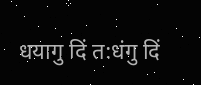धयागु दिं त:धंगु दिं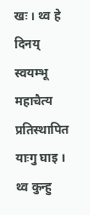खः । थ्व हे दिनय्‌ स्वयम्भू महाचैत्य प्रतिस्थापित याःगु घाइ । थ्व कुन्हु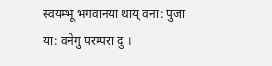स्वयम्भू भगवानया थाय्‌ वना: पुजा या: वनेगु परम्परा दु ।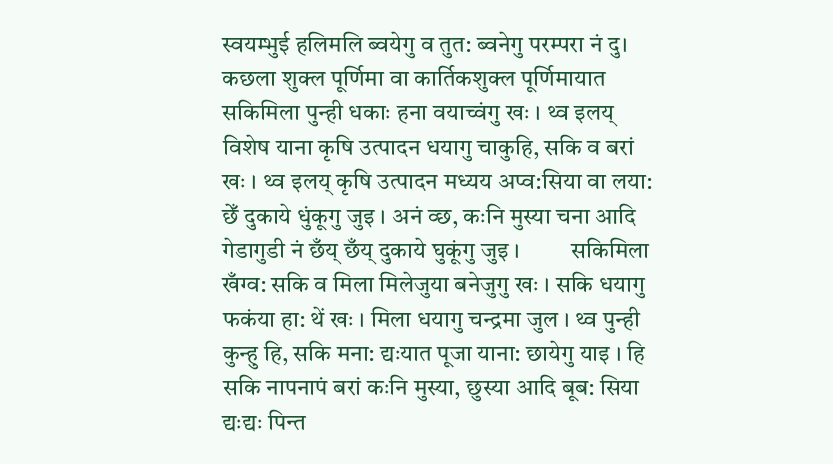स्वयम्भुई हलिमलि ब्वयेगु व तुत: ब्वनेगु परम्परा नं दु।        कछला शुक्ल पूर्णिमा वा कार्तिकशुक्ल पूर्णिमायात सकिमिला पुन्ही धकाः हना वयाच्वंगु खः । थ्व इलय्‌ विशेष याना कृषि उत्पादन धयागु चाकुहि, सकि व बरां खः । थ्व इलय्‌ कृषि उत्पादन मध्यय अप्व:सिया वा लया: छेँ दुकाये धुंकूगु जुइ । अनं व्छ, कःनि मुस्या चना आदि गेडागुडी नं छँय्‌ छँय्‌ दुकाये घुकूंगु जुइ ।         सकिमिला खँग्व: सकि व मिला मिलेजुया बनेजुगु खः । सकि धयागु फकंया हा: थें खः । मिला धयागु चन्द्रमा जुल । थ्व पुन्ही कुन्हु हि, सकि मना: द्यःयात पूजा याना: छायेगु याइ । हि सकि नापनापं बरां कःनि मुस्या, छुस्या आदि बूब: सिया द्यःद्यः पिन्त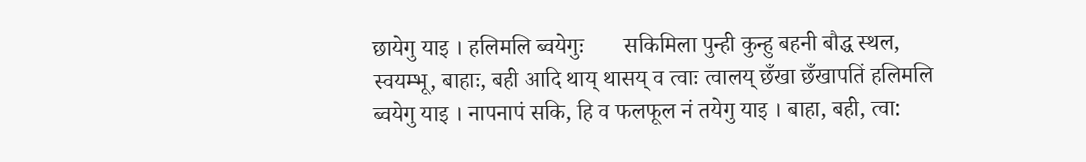छायेगु याइ । हलिमलि ब्वयेगुः       सकिमिला पुन्ही कुन्हु बहनी बौद्ध स्थल, स्वयम्भू, बाहाः, बही आदि थाय् थासय् व त्वाः त्वालय् छँखा छँखापतिं हलिमलि ब्वयेगु याइ । नापनापं सकि, हि व फलफूल नं तयेगु याइ । बाहा, बही, त्वा: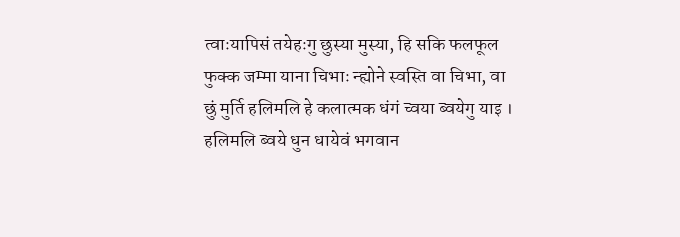त्वाःयापिसं तयेहःगु छुस्या मुस्या, हि सकि फलफूल फुक्क जम्मा याना चिभाः न्ह्योने स्वस्ति वा चिभा, वा छुं मुर्ति हलिमलि हे कलात्मक धंगं च्वया ब्वयेगु याइ । हलिमलि ब्वये धुन धायेवं भगवान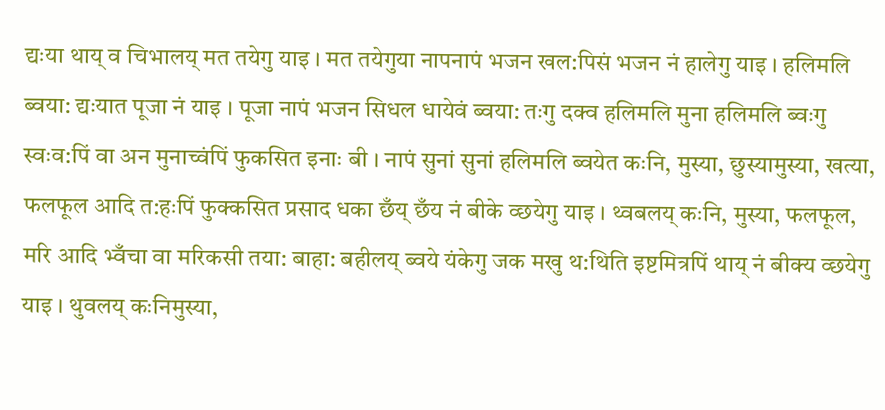द्यःया थाय् व चिभालय्‌ मत तयेगु याइ । मत तयेगुया नापनापं भजन खल:पिसं भजन नं हालेगु याइ । हलिमलि ब्वया: द्यःयात पूजा नं याइ । पूजा नापं भजन सिधल धायेवं ब्वया: तःगु दक्व हलिमलि मुना हलिमलि ब्वःगु स्वःव:पिं वा अन मुनाच्वंपिं फुकसित इनाः बी । नापं सुनां सुनां हलिमलि ब्वयेत कःनि, मुस्या, छुस्यामुस्या, खत्या, फलफूल आदि त:हःपिं फुक्कसित प्रसाद धका छँय्‌ छँय नं बीके व्छयेगु याइ । थ्वबलय्‌ कःनि, मुस्या, फलफूल, मरि आदि भ्वँचा वा मरिकसी तया: बाहा: बहीलय्‌ ब्वये यंकेगु जक मखु थ:थिति इष्टमित्रपिं थाय्‌ नं बीक्य व्छयेगु याइ । थुवलय्‌ कःनिमुस्या,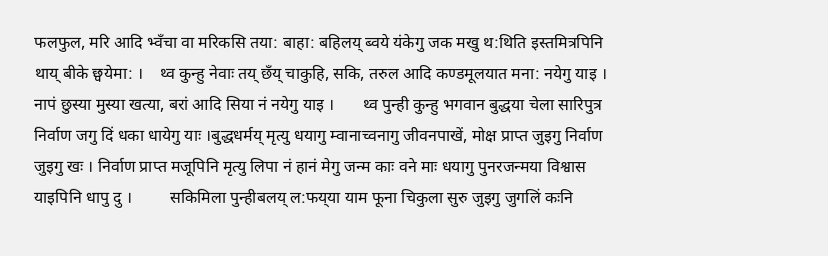फलफुल, मरि आदि भ्वँचा वा मरिकसि तया: बाहा: बहिलय्‌ ब्वये यंकेगु जक मखु थ:थिति इस्तमित्रपिनि थाय्‌ बीके छ्वयेमा: ।    थ्व कुन्हु नेवाः तय्‌ छँय्‌ चाकुहि, सकि, तरुल आदि कण्डमूलयात मना: नयेगु याइ । नापं छुस्या मुस्या खत्या, बरां आदि सिया नं नयेगु याइ ।       थ्व पुन्ही कुन्हु भगवान बुद्धया चेला सारिपुत्र निर्वाण जगु दिं धका धायेगु याः ।बुद्धधर्मय् मृत्यु धयागु म्वानाच्वनागु जीवनपाखें, मोक्ष प्राप्त जुइगु निर्वाण जुइगु खः । निर्वाण प्राप्त मजूपिनि मृत्यु लिपा नं हानं मेगु जन्म काः वने माः धयागु पुनरजन्मया विश्वास याइपिनि धापु दु ।         सकिमिला पुन्हीबलय्‌ ल:फय्‌या याम फूना चिकुला सुरु जुइगु जुगलिं कःनि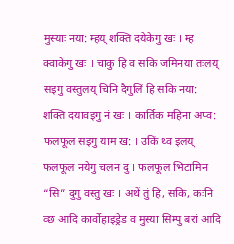मुस्याः नया: म्हय् शक्ति दयेकेगु खः । म्ह क्वाकेगु खः । चाकु हि व सकि जमिनया तःलय्‌ सइगु वस्तुलय्‌ चिनि दैगुलिं हि सकि नया: शक्ति दयावइगु नं खः । कार्तिक महिना अप्व: फलफूल सइगु याम ख: । उकिं थ्व इलय्‌ फलफूल नयेगु चलन दु । फलफूल भिटामिन “सि” दुगु वस्तु खः । अथें तुं हि, सकि, कःनि व्छ आदि कार्वोहाइड्रेड व मुस्या सिम्पु बरां आदि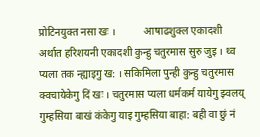प्रोटिनयुक्त नसा खः ।           आषाढशुक्ल एकादशी अर्थात हरिशयनी एकादशी कुन्हु चतुरमास सुरु जुइ । थ्व प्यला तक न्ह्याइगु ख: । सकिमिला पुन्ही कुन्हु चतुरमास क्वचायेकेगु दिं खः । चतुरमास प्यला धर्मकर्म यायेगु झ्वलय्‌ गुम्हसिया बाखं कंकेगु याइ गुम्हसिया बाहा: बही वा छुं नं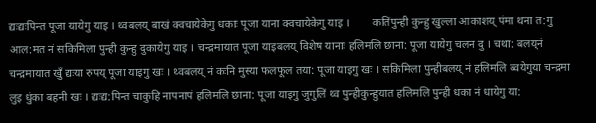द्यःद्यःपिन्त पूजा यायेगु याइ । थ्वबलय्‌ बाखं क्वचायेकेगु धकाः पूजा याना क्वचायेकेगु याइ ।        कतिंपुन्ही कुन्हु खुल्ला आकाशय्‌ पंमा थना त:गु आल:मत नं सकिमिला पुन्ही कुन्हु दुकायेगु याइ । चन्द्रमायात पूजा याइबलय्‌ विशेष यानाः हलिमलि छाना: पूजा यायेगु चलन दु । चथा: बलय्‌नं चन्द्रमायात खुँ द्यःया रुपय्‌ पूजा याइगु खः । थ्वबलय्‌ नं कःनि मुस्या फलफूल तया: पूजा याइगु खः । सकिमिला पुन्हीबलय्‌ नं हलिमलि ब्वयेगुया चन्द्रमा लुइ धुंका बहनी खः । द्यःद्य:पिन्त चाकुहि नापनापं हलिमलि छाना: पूजा याइगु जुगुलिं थ्व पुन्हीकुन्हुयात हलिमलि पुन्ही धका नं धायेगु या: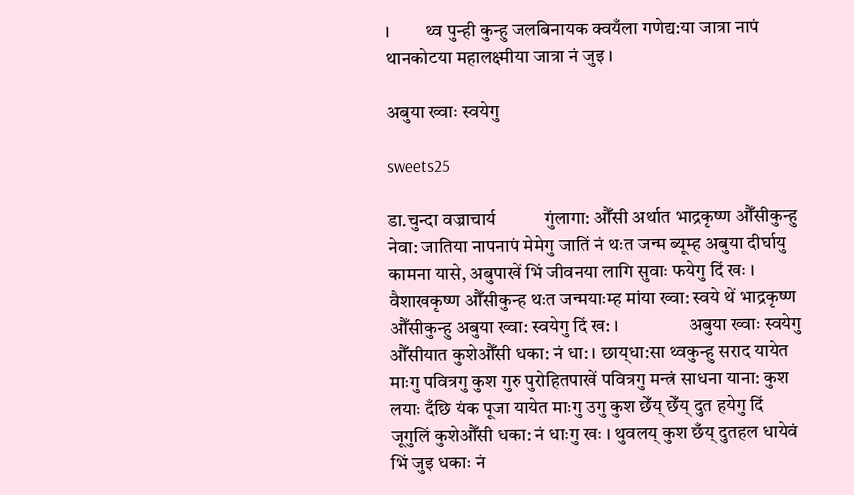।        थ्व पुन्ही कुन्हु जलबिनायक क्वयँला गणेद्य:या जात्रा नापं थानकोटया महालक्ष्मीया जात्रा नं जुइ ।

अबुया ख्वाः स्वयेगु

sweets25

डा.चुन्दा वज्राचार्य           गुंलागा: औँसी अर्थात भाद्रकृष्ण औँसीकुन्हु नेवा: जातिया नापनापं मेमेगु जातिं नं थःत जन्म ब्यूम्ह अबुया दीर्घायु कामना यासे, अबुपाखें भिं जीवनया लागि सुवाः फयेगु दिं खः । वैशाखकृष्ण औँसीकुन्ह थःत जन्मयाःम्ह मांया ख्वा: स्वये थें भाद्रकृष्ण औँसीकुन्हु अबुया ख्वा: स्वयेगु दिं ख: ।                अबुया ख्वाः स्वयेगु औँसीयात कुशेऔँसी धका: नं धा: । छाय्‌धा:सा थ्वकुन्हु सराद यायेत माःगु पवित्रगु कुश गुरु पुरोहितपाखें पवित्रगु मन्त्रं साधना याना: कुश लयाः दँछि यंक पूजा यायेत माःगु उगु कुश छेँय्‌ छेँय्‌ दुत हयेगु दिं जूगुलिं कुशेऔँसी धका: नं धाःगु खः । थुवलय्‌ कुश छँय्‌ दुतहल धायेवं भिं जुइ धकाः नं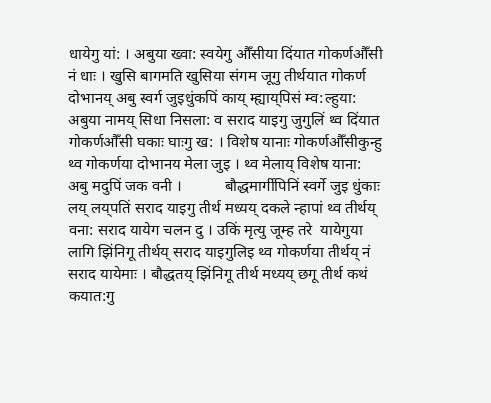धायेगु यां: । अबुया ख्वा: स्वयेगु औँसीया दिंयात गोकर्णऔँसी नं धाः । खुसि बागमति खुसिया संगम जूगु तीर्थयात गोकर्ण दोभानय्‌ अबु स्वर्ग जुइधुंकपिं काय्‌ म्ह्याय्‌पिसं म्व:ल्हुया: अबुया नामय्‌ सिधा निसला: व सराद याइगु जुगुलिं थ्व दिंयात गोकर्णऔँसी घकाः घाःगु ख: । विशेष यानाः गोकर्णऔँसीकुन्हु थ्व गोकर्णया दोभानय मेला जुइ । थ्व मेलाय्‌ विशेष याना: अबु मदुपिं जक वनी ।           बौद्धमार्गीपिनिं स्वर्गे जुइ धुंकाः लय्‌ लय्‌पतिं सराद याइगु तीर्थ मध्यय्‌ दकले न्हापां थ्व तीर्थय्‌ वना: सराद यायेग चलन दु । उकिं मृत्यु जूम्ह तरे  यायेगुया लागि झिंनिगू तीर्थय् सराद याइगुलिइ थ्व गोकर्णया तीर्थय्‌ नं सराद यायेमाः । बौद्धतय् झिंनिगू तीर्थ मध्यय् छगू तीर्थ कथं कयात:गु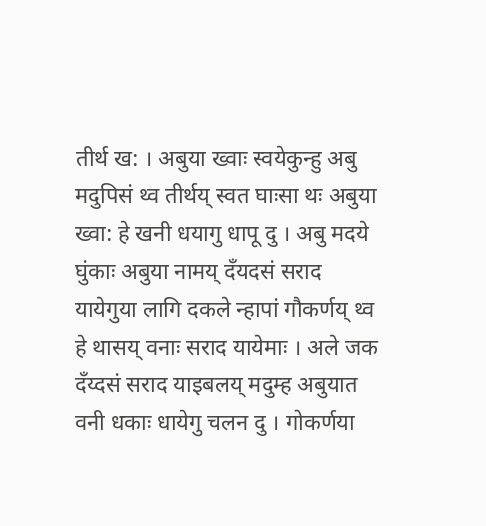तीर्थ ख: । अबुया ख्वाः स्वयेकुन्हु अबु मदुपिसं थ्व तीर्थय्‌ स्वत घाःसा थः अबुया ख्वा: हे खनी धयागु धापू दु । अबु मदये घुंकाः अबुया नामय्‌ दँयदसं सराद यायेगुया लागि दकले न्हापां गौकर्णय्‌ थ्व हे थासय्‌ वनाः सराद यायेमाः । अले जक दँय्दसं सराद याइबलय्‌ मदुम्ह अबुयात वनी धकाः धायेगु चलन दु । गोकर्णया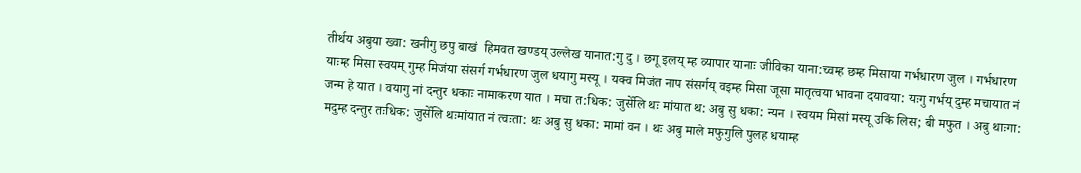तीर्थय अबुया ख्वा: खनीगु छपु बाखं  हिमवत खण्डय्‌ उल्लेख यानात:गु दु । छगू इलय्‌ म्ह व्यापार यानाः जीविका याना:च्वम्ह छम्ह मिसाया गर्भधारण जुल । गर्भधारण याःम्ह मिसा स्वयम्‌ गुम्ह मिजंया संसर्ग गर्भधारण जुल धयागु मस्यू । यक्व मिजंत नाप संसर्गय्‌ वइम्ह मिसा जूसा मातृत्वया भावना दयावया: यःगु गर्भय्‌ दुम्ह मचायात नं जन्म हे यात । वयागु नां दन्तुर धकाः नामाकरण यात । मचा त:धिक: जुसेँलि थः मांयात थ: अबु सु धका: न्यन । स्वयम मिसां मस्यू उकिं लिस; बी मफुत । अबु थाःगा: मदुम्ह दन्तुर तःधिक: जुसेँलि थःमांयात नं त्वःता: थः अबु सु धका: मामां वन । थः अबु माले मफुगुलि पुलह धयाम्ह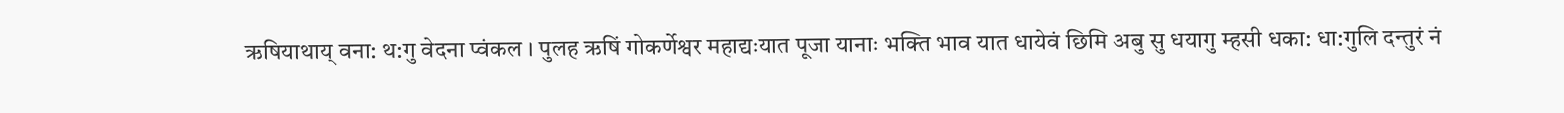ऋषियाथाय्‌ वना: थ:गु वेदना प्वंकल । पुलह ऋषिं गोकर्णेश्वर महाद्यःयात पूजा यानाः भक्ति भाव यात धायेवं छिमि अबु सु धयागु म्हसी धका: धा:गुलि दन्तुरं नं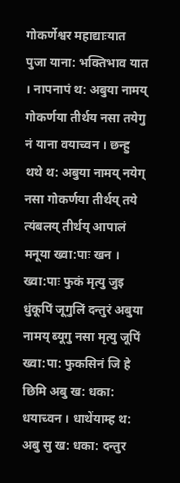गोकर्णेश्वर महाद्याःयात पुजा याना: भक्तिभाव यात । नापनापं थ: अबुया नामय्‌ गोकर्णया तीर्थय नसा तयेगु नं याना वयाच्वन । छन्हु थथे थ: अबुया नामय्‌ नयेग्‌ नसा गोकर्णया तीर्थय्‌ तये त्यंबलय्‌ तीर्थय्‌ आपालं मनूया ख्वा:पाः खन । ख्वा:पाः फुकं मृत्यु जुइ धुंकूपिं जूगुलिं दन्तुरं अबुया नामय्‌ ब्यूगु नसा मृत्यु जूपिं ख्वा:पा: फुकसिनं जि हे छिमि अबु ख: धका: धयाच्वन । धाथेंयाम्ह थ: अबु सु ख: धका: दन्तुर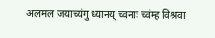अलमल जयाच्यंगु ध्यानय्‌ च्वनाः च्वंम्ह विश्रवा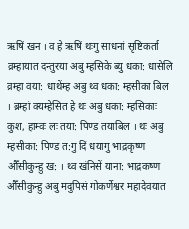ऋषिं खन । व हे ऋषिं थःगु साधनां सृष्टिकर्ता व्रम्हायात दन्तुरया अबु म्हसिके ब्यु धका: धासेलि व्रम्हा वया: धाथेंम्ह अबु थ्व धका: म्हसीका बिल । ब्रम्हां क्यम्हेसित हे थः अबु धका: म्हसिकाः कुश, हाम्वः लः तया: पिण्ड तयाबिल । थः अबु म्हसीका: पिण्ड त:गु दिं धयागु भाद्रकृष्ण औँसीकुन्हु ख: । थ्व खंनिसें याना: भाद्रकष्ण औँसीकुन्हु अबु मदुपिसं गोकर्णेश्वर महादेवयात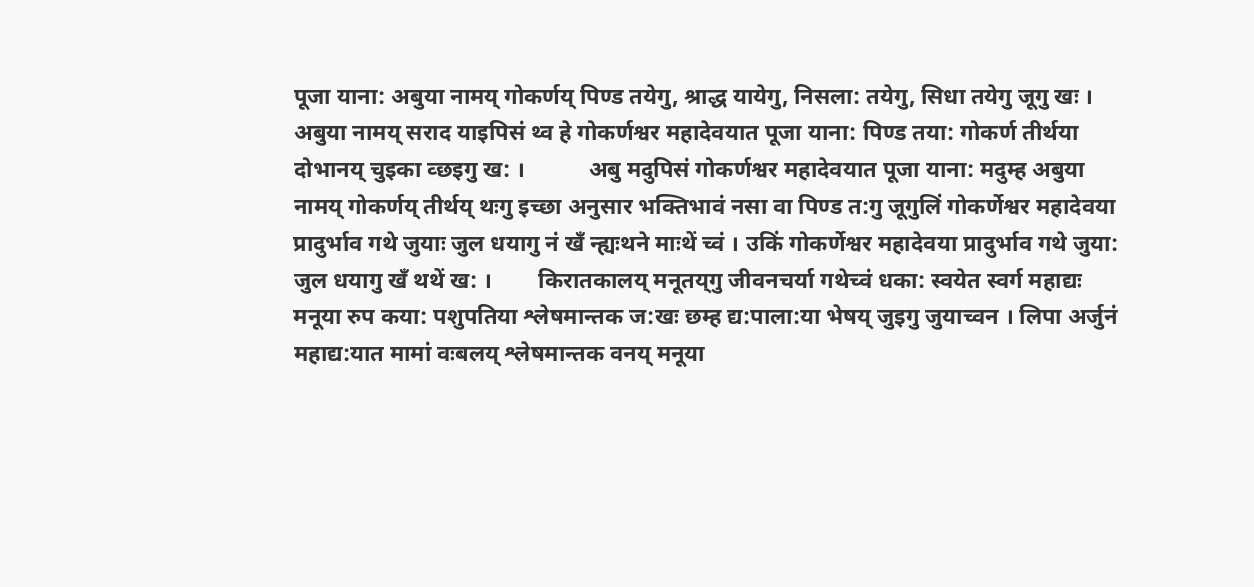पूजा याना: अबुया नामय्‌ गोकर्णय्‌ पिण्ड तयेगु, श्राद्ध यायेगु, निसला: तयेगु, सिधा तयेगु जूगु खः । अबुया नामय्‌ सराद याइपिसं थ्व हे गोकर्णश्वर महादेवयात पूजा याना: पिण्ड तया: गोकर्ण तीर्थया दोभानय्‌ चुइका व्छइगु ख: ।           अबु मदुपिसं गोकर्णश्वर महादेवयात पूजा याना: मदुम्ह अबुया नामय्‌ गोकर्णय्‌ तीर्थय्‌ थःगु इच्छा अनुसार भक्तिभावं नसा वा पिण्ड त:गु जूगुलिं गोकर्णेश्वर महादेवया प्रादुर्भाव गथे जुयाः जुल धयागु नं खँ न्ह्यःथने माःथें च्वं । उकिं गोकर्णेश्वर महादेवया प्रादुर्भाव गथे जुया: जुल धयागु खँ थथें ख: ।        किरातकालय्‌ मनूतय्‌गु जीवनचर्या गथेच्वं धका: स्वयेत स्वर्ग महाद्यः मनूया रुप कया: पशुपतिया श्लेषमान्तक ज:खः छम्ह द्य:पाला:या भेषय्‌ जुइगु जुयाच्वन । लिपा अर्जुनं महाद्य:यात मामां वःबलय्‌ श्लेषमान्तक वनय्‌ मनूया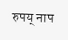रुपय्‌ नाप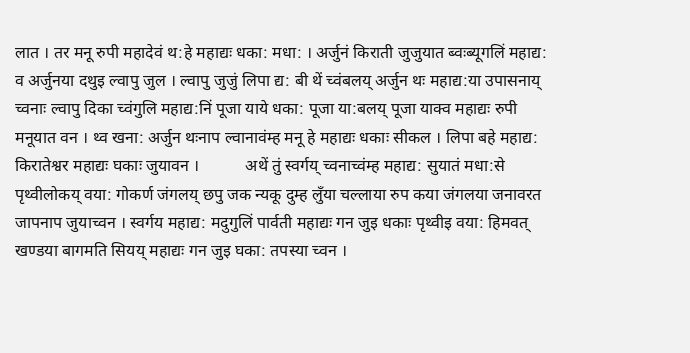लात । तर मनू रुपी महादेवं थ:हे महाद्यः धका: मधा: । अर्जुनं किराती जुजुयात ब्वःब्यूगलिं महाद्य: व अर्जुनया दथुइ ल्वापु जुल । ल्वापु जुजुं लिपा द्य: बी थें च्वंबलय्‌ अर्जुन थः महाद्य:या उपासनाय्‌ च्वनाः ल्वापु दिका च्वंगुलि महाद्य:निं पूजा याये धका: पूजा या:बलय्‌ पूजा याक्व महाद्यः रुपी मनूयात वन । थ्व खना: अर्जुन थःनाप ल्वानावंम्ह मनू हे महाद्यः धकाः सीकल । लिपा बहे महाद्य: किरातेश्वर महाद्यः घकाः जुयावन ।           अथें तुं स्वर्गय्‌ च्वनाच्वंम्ह महाद्य: सुयातं मधा:से पृथ्वीलोकय्‌ वया: गोकर्ण जंगलय्‌ छपु जक न्यकू दुम्ह लुँया चल्लाया रुप कया जंगलया जनावरत जापनाप जुयाच्वन । स्वर्गय महाद्य: मदुगुलिं पार्वती महाद्यः गन जुइ धकाः पृथ्वीइ वया: हिमवत्‌ खण्डया बागमति सियय्‌ महाद्यः गन जुइ घका: तपस्या च्वन ।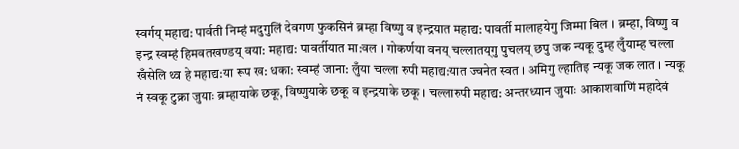स्वर्गय्‌ महाद्य: पार्वती निम्हं मदुगुलिं देवगण फुकसिनं ब्रम्हा विष्णु व इन्द्रयात महाद्य: पावर्ती मालाहयेगु जिम्मा बिल । ब्रम्हा, विष्णु व इन्द्र स्वम्हं हिमवतखण्डय्‌ वया: महाद्य: पावर्तीयात मा:वल । गोकर्णया वनय्‌ चल्लातय्‌गु पुचलय्‌ छपु जक न्यकू दुम्ह लुँयाम्ह चल्ला खँसेलि थ्व हे महाद्य:या रूप ख: धका: स्वम्हं जाना: लुँया चल्ला रुपी महाद्य:यात ज्वनेत स्वत । अमिगु ल्हातिइ न्यकू जक लात । न्यकू नं स्वकू टुक्रा जुयाः ब्रम्हायाके छकू, विष्णुयाके छकू व इन्द्रयाके छकू । चल्लारुपी महाद्य: अन्तरध्यान जुयाः आकाशवाणिं महादेवं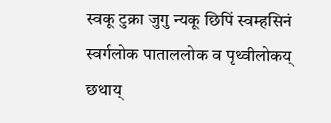स्वकू टुक्रा जुगु न्यकू छिपिं स्वम्हसिनं स्वर्गलोक पाताललोक व पृथ्वीलोकय्‌ छथाय्‌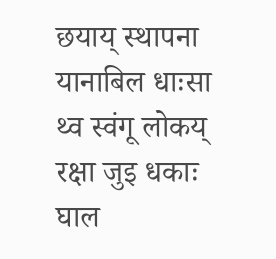छयाय्‌ स्थापना यानाबिल धाःसा थ्व स्वंगू लोकय् रक्षा जुइ धकाः घाल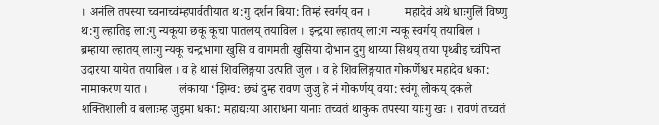। अनंलि तपस्या च्वनाच्वंम्हपार्वतीयात थ:गु दर्शन बिया: तिम्हं स्वर्गय्‌ वन ।           महादेवं अथे धाःगुलिं विष्णु थ:गु ल्हातिइ ला:गु न्यकूया छकू कूचा पातलय्‌ तयाविल । इन्द्रया ल्हातय्‌ ला:ग न्यकू स्वर्गय्‌ तयाबिल । ब्रम्हाया ल्हातय्‌ लाःगु न्यकू चन्द्रभागा खुसि व वागमती खुसिया दोभान दुगु थाय्या सिथय्‌ तया पृथ्बीइ च्वंपिन्त उदारया यायेत तयाबिल । व हे थासं शिवलिङ्गया उत्पति जुल । व हे शिवलिङ्गयात गोकर्णेश्वर महादेव धका: नामाकरण यात ।          लंकाया ‘झिग्व: छ्यं दुम्ह रावण जुजु हे नं गोकर्णय्‌ वया: स्वंगू लोकय्‌ दकले शक्तिशाली व बलाःम्ह जुइमा धका: महाद्यःया आराधना यानाः तच्वतं थाकुक तपस्या याःगु खः । रावणं तच्वतं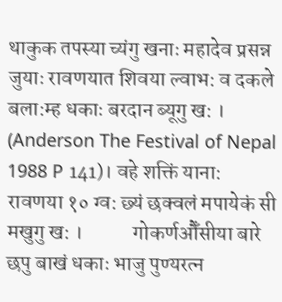थाकुक तपस्या च्यंगु खनाः महादेव प्रसन्न जुयाः रावणयात शिवया ल्वाभ: व दकले बला:म्ह धकाः बरदान ब्यूगु ख: । (Anderson The Festival of Nepal 1988 P 141)। वहे शक्तिं याना: रावणया १० ग्व: छ्यं छक्वलं मपायेकं सी मखुगु ख: ।            गोकर्णऔँसीया बारे छपु बाखं धकाः भाजु पुण्यरत्न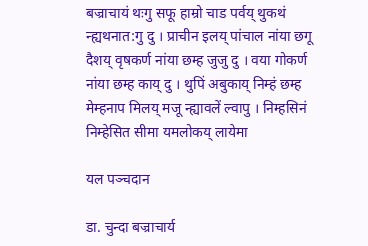बज्राचायं थःगु सफू हाम्रो चाड पर्वय्‌ थुकथं न्ह्यथनात:गु दु । प्राचीन इलय्‌ पांचाल नांया छगू दैशय्‌ वृषकर्ण नांया छम्ह जुजु दु । वया गोकर्ण नांया छम्ह काय्‌ दु । थुपिं अबुकाय्‌ निम्हं छम्ह मेम्हनाप मिलय्‌ मजू न्ह्यावलें ल्वापु । निम्हसिनं निम्हेसित सीमा यमलोकय्‌ लायेमा

यल पञ्चदान

डा. चुन्दा बज्राचार्य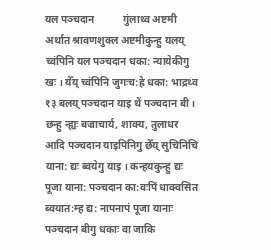यल पञ्चदान           गुंलाथ्व अष्टमी अर्थात श्रावणशुक्ल अष्टमीकुन्हु यलय्‌ च्वंपिनि यल पञ्चदान धका: न्यायेकीगु खः । येँय्‌ च्वंपिनि जुगःच:ह्रे धका: भाद्रथ्व १३ बलय्‌ पञ्चदान याइ थें पञ्चदान बी । छन्हु न्ह्यः बज्राचार्य, शाक्य, तुलाधर आदि पञ्चदान याइपिनिगु छेँय्‌ सुचिनिचि याना: द्यः ब्वयेगु याइ । कन्हयकुन्हु द्यः पूजा याना: पञ्चदान का:वःपिं धाक्वसित ब्वयात:म्ह द्य: नापनापं पूजा यानाः पञ्चदान बीगु धकाः वा जाकि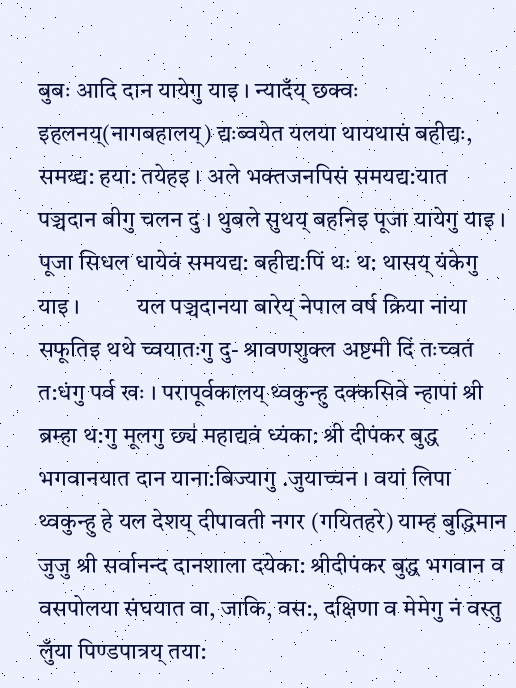बुबः आदि दान यायेगु याइ । न्यादँय्‌ छक्वः इहलनय्‌(नागबहालय्‌) द्यःब्वयेत यलया थायथासं बहीद्यः, समय्द्य: हया: तयेहइ । अले भक्तजनपिसं समयद्य:यात पञ्चदान बीगु चलन दु । थुबले सुथय्‌ बहनिइ पूजा यायेगु याइ । पूजा सिधल धायेवं समयद्य: बहीद्य:पिं थः थ: थासय्‌ यंकेगु याइ ।          यल पञ्चदानया बारेय्‌ नेपाल वर्ष क्रिया नांया सफूतिइ थथे च्वयातःगु दु- श्रावणशुक्ल अष्टमी दिं तःच्वतं त:धंगु पर्व खः । परापूर्वकालय्‌ थ्वकुन्हु दक्कसिवे न्हापां श्री ब्रम्हा थ:गु मूलगु छ्य॑ महाद्यवं ध्यंका: श्री दीपंकर बुद्ध भगवानयात दान याना:बिज्यागु .जुयाच्चन । वयां लिपा थ्वकुन्हु हे यल देशय्‌ दीपावती नगर (गयितहरे) याम्ह बुद्धिमान जुजु श्री सर्वानन्द दानशाला दयेका: श्रीदीपंकर बुद्ध भगवान व वसपोलया संघयात वा, जाकि, वस:, दक्षिणा व मेमेगु नं वस्तु लुँया पिण्डपात्रय्‌ तया: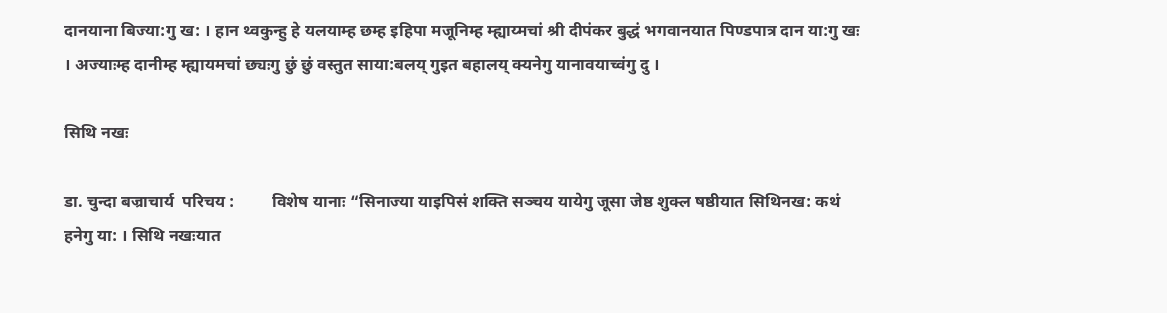दानयाना बिज्या:गु ख: । हान थ्वकुन्हु हे यलयाम्ह छम्ह इहिपा मजूनिम्ह म्ह्याय्मचां श्री दीपंकर बुद्धं भगवानयात पिण्डपात्र दान या:गु खः । अज्याःम्ह दानीम्ह म्ह्यायमचां छ्यःगु छुं छुं वस्तुत साया:बलय्‌ गुइत बहालय्‌ क्यनेगु यानावयाच्वंगु दु ।

सिथि नखः

डा. चुन्दा बज्राचार्य  परिचय :         विशेष यानाः “सिनाज्या याइपिसं शक्ति सञ्चय यायेगु जूसा जेष्ठ शुक्ल षष्ठीयात सिथिनख: कथं हनेगु या: । सिथि नखःयात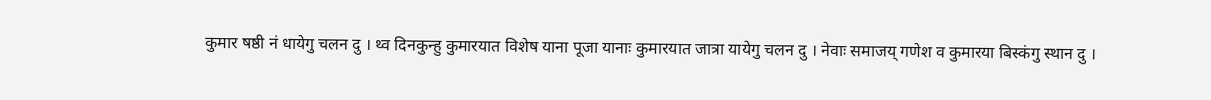कुमार षष्ठी नं धायेगु चलन दु । थ्व दिनकुन्हु कुमारयात विशेष याना पूजा यानाः कुमारयात जात्रा यायेगु चलन दु । नेवाः समाजय्‌ गणेश व कुमारया बिस्कंगु स्थान दु ।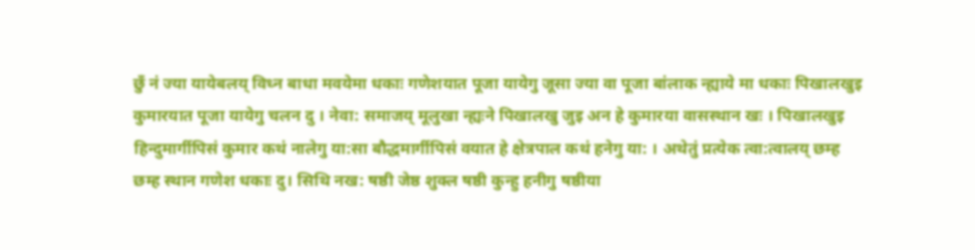छुँ नं ज्या यायेबलय्‌ विध्न बाधा मवयेमा धकाः गणेशयात पूजा यायेगु जूसा ज्या वा पूजा बांलाक न्ह्याये मा धकाः पिखालखुइ कुमारयात पूजा यायेगु चलन दु । नेवा: समाजय्‌ मूलुखा न्ह्यःने पिखालखु जुइ अन हे कुमारया वासस्थान खः । पिखालखुइ हिन्दुमार्गीपिसं कुमार कथं नालेगु या:सा बौद्धमार्गीपिसं वयात हे क्षेत्रपाल कथं हनेगु या: । अथेतुं प्रत्येक त्वा:त्वालय्‌ छम्ह छम्ह स्थान गणेश धकाः दु। सिथि नख: षष्ठी जेष्ठ शुक्ल षष्ठी कुन्हु हनीगु षष्ठीया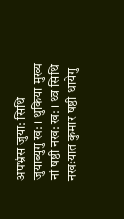अपभ्रंस जुया: सिथि जुयाब्युगु ख: । थुकिया मुख्य नां षष्ठी नख: ख: । थ्व सिथि नखःयात कुमार षष्ठी धायेगु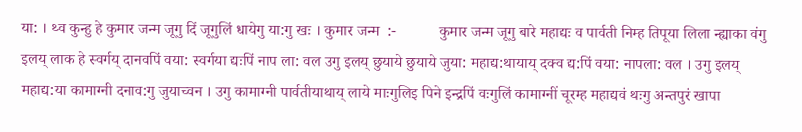या: । थ्व कुन्हु हे कुमार जन्म जूगु दिं जूगुलिं धायेगु या:गु खः । कुमार जन्म  :-           कुमार जन्म जूगु बारे महाद्यः व पार्वती निम्ह तिपूया लिला न्ह्याका वंगु इलय्‌ लाक हे स्वर्गय्‌ दानवपिं वया: स्वर्गया द्यःपिं नाप ला: वल उगु इलय्‌ छुयाये छुयाये जुया: महाद्य:थायाय्‌ दक्व द्य:पिं वया: नापला: वल । उगु इलय्‌ महाद्य:या कामाग्नी दनाव:गु जुयाच्वन । उगु कामाग्नी पार्वतीयाथाय्‌ लाये माःगुलिइ पिने इन्द्रपिं वःगुलिं कामाग्नीं चूरम्ह महाद्यवं थःगु अन्तपुरं खापा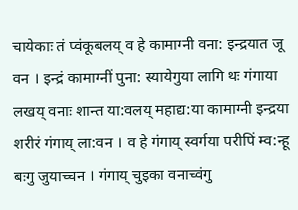चायेकाः तं प्वंकूबलय्‌ व हे कामाग्नी वना: इन्द्रयात जू वन । इन्द्रं कामाग्नीं पुना: स्यायेगुया लागि थः गंगाया लखय्‌ वनाः शान्त या:वलय्‌ महाद्य:या कामाग्नी इन्द्रया शरीरं गंगाय्‌ ला:वन । व हे गंगाय्‌ स्वर्गया परीपिं म्व:न्हू बःगु जुयाच्चन । गंगाय्‌ चुइका वनाच्वंगु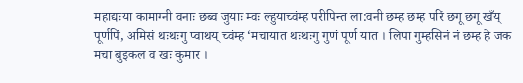महाद्यःया कामाग्नी वनाः छब्व जुयाः म्वः ल्हुयाच्वंम्ह परीपिन्त ला:वनी छम्ह छम्ह परिं छगू छगू खँय्‌ पूर्णपिं, अमिसं थःथःगु प्वाथय्‌ च्वंम्ह ‘मचायात थःथःगु गुणं पूर्ण यात । लिपा गुम्हसिनं नं छम्ह हे जक मचा बुइकल व खः कुमार ।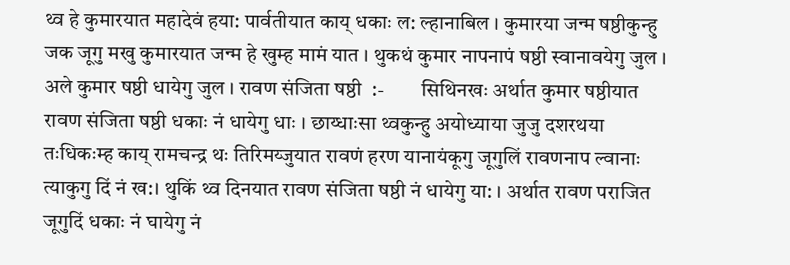थ्व हे कुमारयात महादेवं हया: पार्वतीयात काय्‌ धकाः ल: ल्हानाबिल । कुमारया जन्म षष्ठीकुन्हु जक जूगु मखु कुमारयात जन्म हे खुम्ह मामं यात । थुकथं कुमार नापनापं षष्ठी स्वानावयेगु जुल । अले कुमार षष्ठी धायेगु जुल । रावण संजिता षष्ठी  :-         सिथिनखः अर्थात कुमार षष्ठीयात रावण संजिता षष्ठी धकाः नं धायेगु धाः । छाय्धाःसा थ्वकुन्हु अयोध्याया जुजु दशरथया तःधिकःम्ह काय् रामचन्द्र थः तिरिमय्जुयात रावणं हरण यानायंकूगु जूगुलिं रावणनाप ल्वानाः त्याकुगु दिं नं ख:। थुकिं थ्व दिनयात रावण संजिता षष्ठी नं धायेगु या: । अर्थात रावण पराजित जूगुदिं धकाः नं घायेगु नं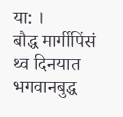या: ।          बौद्ध मार्गीपिंसं थ्व दिनयात भगवानबुद्ध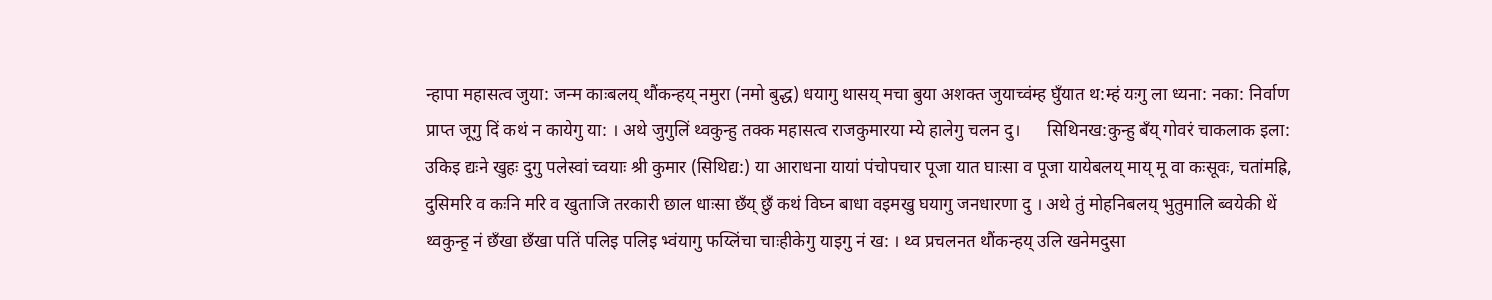न्हापा महासत्व जुया: जन्म काःबलय्‌ थौंकन्हय्‌ नमुरा (नमो बुद्ध) धयागु थासय्‌ मचा बुया अशक्त जुयाच्वंम्ह घुँयात थ:म्हं यःगु ला ध्यना: नका: निर्वाण प्राप्त जूगु दिं कथं न कायेगु या: । अथे जुगुलिं थ्वकुन्हु तक्क महासत्व राजकुमारया म्ये हालेगु चलन दु।      सिथिनख:कुन्हु बँय् गोवरं चाकलाक इला: उकिइ द्यःने खुहः दुगु पलेस्वां च्वयाः श्री कुमार (सिथिद्य:) या आराधना यायां पंचोपचार पूजा यात घाःसा व पूजा यायेबलय्‌ माय्‌ मू वा कःसूवः, चतांमह्रि, दुसिमरि व कःनि मरि व खुताजि तरकारी छाल धाःसा छँय्‌ छुँ कथं विघ्न बाधा वइमखु घयागु जनधारणा दु । अथे तुं मोहनिबलय्‌ भुतुमालि ब्वयेकी थें थ्वकुन्ह॒ नं छँखा छँखा पतिं पलिइ पलिइ भ्वंयागु फय्लिंचा चाःहीकेगु याइगु नं ख: । थ्व प्रचलनत थौंकन्हय्‌ उलि खनेमदुसा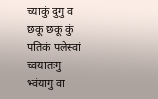च्याकुं दुगु व छकू छकू कुं पतिकं पलेस्वां च्वयातःगु भ्वंयागु वा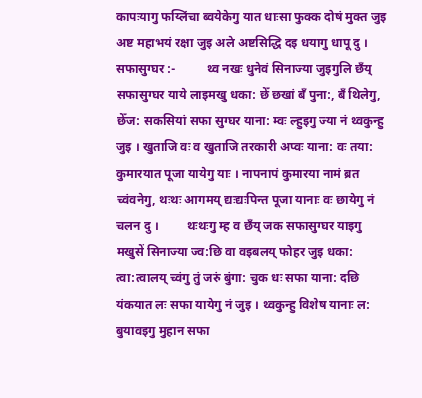कापःयागु फय्लिंचा ब्वयेकेगु यात धाःसा फुक्क दोषं मुक्त जुइ अष्ट महाभयं रक्षा जुइ अले अष्टसिद्धि दइ धयागु धापू दु । सफासुग्घर :-          थ्व नखः धुनेवं सिनाज्या जुइगुलि छँय्‌ सफासुग्घर याये लाइमखु धका: छेँ छखां बँ पुना:, बँ थिलेगु, छेँज: सकसियां सफा सुग्घर याना: म्वः ल्हुइगु ज्या नं थ्वकुन्हु जुइ । खुताजि वः व खुताजि तरकारी अप्वः याना: वः तया: कुमारयात पूजा यायेगु याः । नापनापं कुमारया नामं ब्रत च्वंवनेगु, थःथः आगमय्‌ द्यःद्यःपिन्त पूजा यानाः वः छायेगु नं चलन दु ।         थःथःगु म्ह व छँय्‌ जक सफासुग्घर याइगु मखुसें सिनाज्या ज्व:छि वा वइबलय्‌ फोहर जुइ धका: त्वा:त्वालय्‌ च्वंगु तुं जरुं बुंगा: चुक धः सफा याना: दछि यंकयात लः सफा यायेगु नं जुइ । थ्वकुन्हु विशेष यानाः ल: बुयावइगु मुहान सफा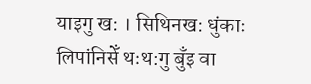याइगु ख: । सिथिनख: धुंकाः लिपांनिसेँ थःथ:गु बुँइ वा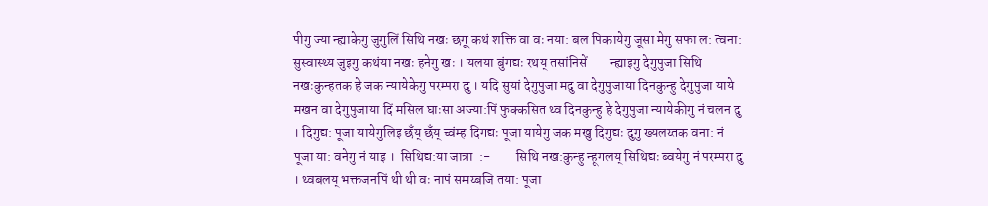पीगु ज्या न्ह्याकेगु जुगुलिं सिथि नखः छगू कथं शक्ति वा वः नया: बल पिकायेगु जूसा मेगु सफा ल: त्वना: सुस्वास्थ्य जुइगु कथंया नखः हनेगु खः । यलया बुंगद्यः रथय्‌ तसांनिसें        न्ह्याइगु देगुपुजा सिथि नखःकुन्हतक हे जक न्यायेकेगु परम्परा दु । यदि सुयां देगुपुजा मदु वा देगुपुजाया दिनकुन्हु देगुपुजा याये मखन वा देगुपुजाया दिं मसिल घाःसा अज्या:पिं फुक्कसित थ्व दिनकुन्हु हे देगुपुजा न्यायेकीगु नं चलन दु । दिगुद्य: पूजा यायेगुलिइ छँय्‌ छँय् च्वंम्ह दिगद्यः पूजा यायेगु जक मखु दिगुद्यः दुगु ख्यलय्तक वना: नं पूजा या: वनेगु नं याइ ।  सिथिद्य:या जात्रा  :-         सिथि नख:कुन्हु न्हूगलय्‌ सिथिद्यः ब्वयेगु नं परम्परा दु । थ्वबलय्‌ भक्तजनपिं थी थी वः नापं समय्बजि तया: पूजा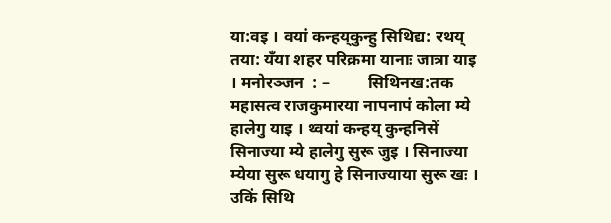या:वइ । वयां कन्हय्‌कुन्हु सिथिद्य: रथय्‌ तया: यँया शहर परिक्रमा यानाः जात्रा याइ । मनोरञ्जन  : –         सिथिनख:तक महासत्व राजकुमारया नापनापं कोला म्ये हालेगु याइ । थ्वयां कन्हय्‌ कुन्हनिसें सिनाज्या म्ये हालेगु सुरू जुइ । सिनाज्या म्येया सुरू धयागु हे सिनाज्याया सुरू खः । उकिं सिथि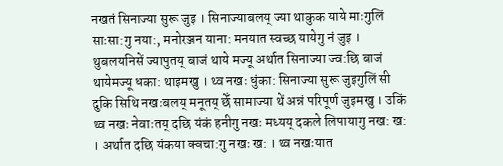नखतं सिनाज्या सुरू जुइ । सिनाज्याबलय्‌ ज्या थाकुक याये माःगुलिं साःसा:गु नया:, मनोरञ्जन याना: मनयात स्वच्छ यायेगु नं जुइ । थुबलयनिसें ज्यापुतय्‌ बाजं थाये मज्यू अर्थात सिनाज्या ज्व:छि बाजं थायेमज्यू धका: थाइमखु । थ्व नखः धुंका: सिनाज्या सुरू जुइगुलिं सी दुकि सिथि नखःबलय्‌ मनूतय्‌ छेँ सामाज्या थें अन्नं परिपूर्ण जुइमखु । उकिं थ्व नखः नेवाःतय्‌ दछि यंकं हनीगु नखः मध्यय्‌ दकले लिपायागु नख: ख: । अर्थात दछि यंकया क्वचा:गु नखः ख: । थ्व नखःयात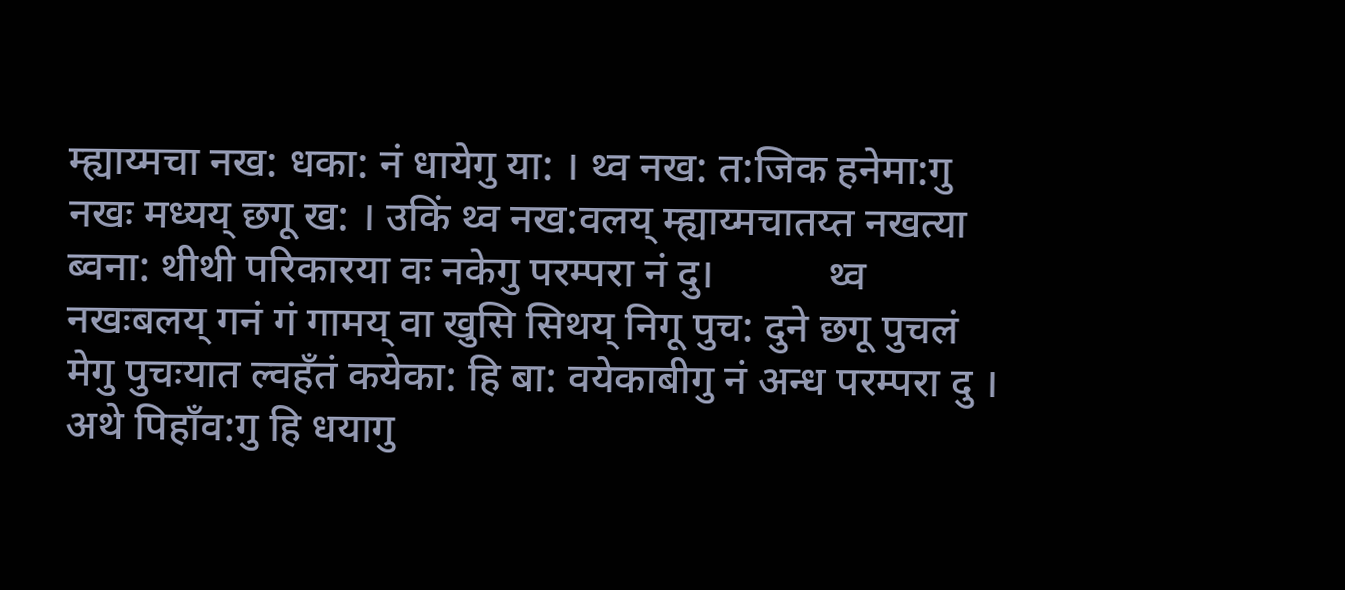म्ह्याय्मचा नख: धका: नं धायेगु या: । थ्व नख: त:जिक हनेमा:गु नखः मध्यय्‌ छगू ख: । उकिं थ्व नख:वलय्‌ म्ह्याय्मचातय्त नखत्या ब्वना: थीथी परिकारया वः नकेगु परम्परा नं दु।           थ्व नखःबलय्‌ गनं गं गामय्‌ वा खुसि सिथय्‌ निगू पुच: दुने छगू पुचलं मेगु पुचःयात ल्वहँतं कयेका: हि बा: वयेकाबीगु नं अन्ध परम्परा दु । अथे पिहाँव:गु हि धयागु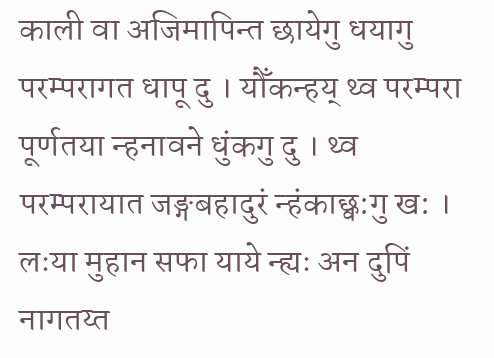काली वा अजिमापिन्त छायेगु धयागु परम्परागत धापू दु । यौँकन्हय्‌ थ्व परम्परा पूर्णतया न्हनावने धुंकगु दु । थ्व परम्परायात जङ्गबहादुरं न्हंकाछ्व:गु ख: । लःया मुहान सफा याये न्ह्यः अन दुपिं नागतय्त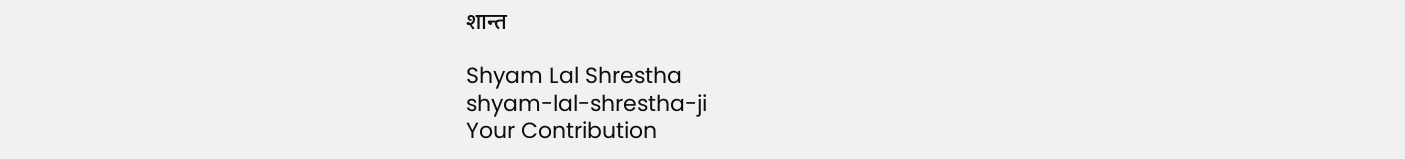शान्त

Shyam Lal Shrestha
shyam-lal-shrestha-ji
Your Contribution